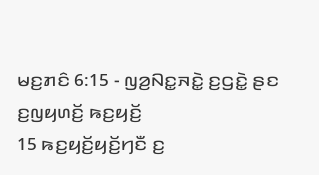ꤗꤢ꤬ꤊꤢꤨ 6:15 - ꤜꤤ꤬ꤡꤢ꤭ꤏꤢꤧ꤭ ꤢ꤬ꤞꤢꤧ꤭ ꤔꤢ ꤢ꤬ꤜꤟꤛꤢꤩ꤬ ꤒꤢ꤬ꤟꤢꤩ꤬
15 ꤒꤢ꤬ꤟꤢꤩ꤬ꤟꤢꤩ꤬ꤚꤢꤪ ꤢ꤬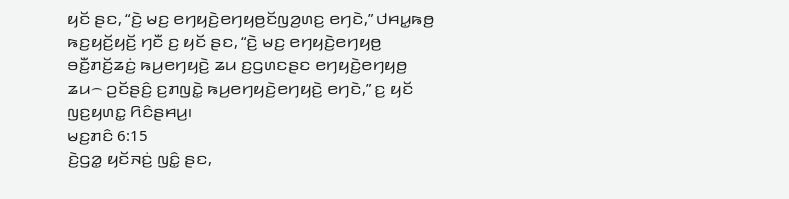ꤟꤢꤩ ꤔꤢ, “ꤢꤧ꤬ ꤗꤢ꤬ ꤕꤚꤟꤢꤧ꤬ꤕꤚꤟꤥ꤬ꤢꤩꤜꤤ꤬ꤛꤢ꤬ ꤕꤚꤢꤧ,” ꤓꤌꤣ꤭ꤒꤥ꤬ ꤒꤢ꤬ꤟꤢꤩ꤬ꤟꤢꤩ꤬ ꤚꤢꤪ ꤢ꤬ ꤟꤢꤩ ꤔꤢ, “ꤢꤧ꤬ ꤗꤢ꤬ ꤕꤚꤟꤢꤧ꤬ꤕꤚꤟꤥ꤬ ꤋꤢꤪ꤬ꤊꤢꤩ꤬ꤘꤢꤦ꤬ ꤒꤣ꤬ꤕꤚꤟꤢꤧ꤬ ꤘꤣ ꤢ꤬ꤞꤛꤢꤔꤢ ꤕꤚꤟꤢꤧ꤬ꤕꤚꤟꤥ꤬ ꤘꤣ꤮ ꤑꤢꤩꤔꤢꤨ꤬ ꤢ꤬ꤊꤜꤢꤧ꤭ ꤒꤣ꤬ꤕꤚꤟꤢꤧ꤬ꤕꤚꤟꤢꤧ꤬ ꤕꤚꤢꤧ,” ꤢ꤬ ꤟꤢꤩ ꤜꤢ꤬ꤟꤛꤢ꤭ ꤖꤢꤨꤔꤌꤣ꤬꤯
ꤗꤢ꤬ꤊꤢꤨ 6:15
ꤢꤧ꤬ꤞꤤ꤭ ꤟꤢꤩꤏꤢꤦ꤬ ꤜꤢꤨ꤭ ꤔꤢ,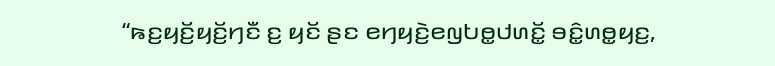“ꤒꤢ꤬ꤟꤢꤩ꤬ꤟꤢꤩ꤬ꤚꤢꤪ ꤢ꤬ ꤟꤢꤩ ꤔꤢ ꤕꤚꤟꤢꤧ꤬ꤕꤜꤝꤥ꤭ꤓꤛꤢꤩ꤭ ꤋꤢꤨ꤭ꤛꤥ꤭ꤟꤢ꤬,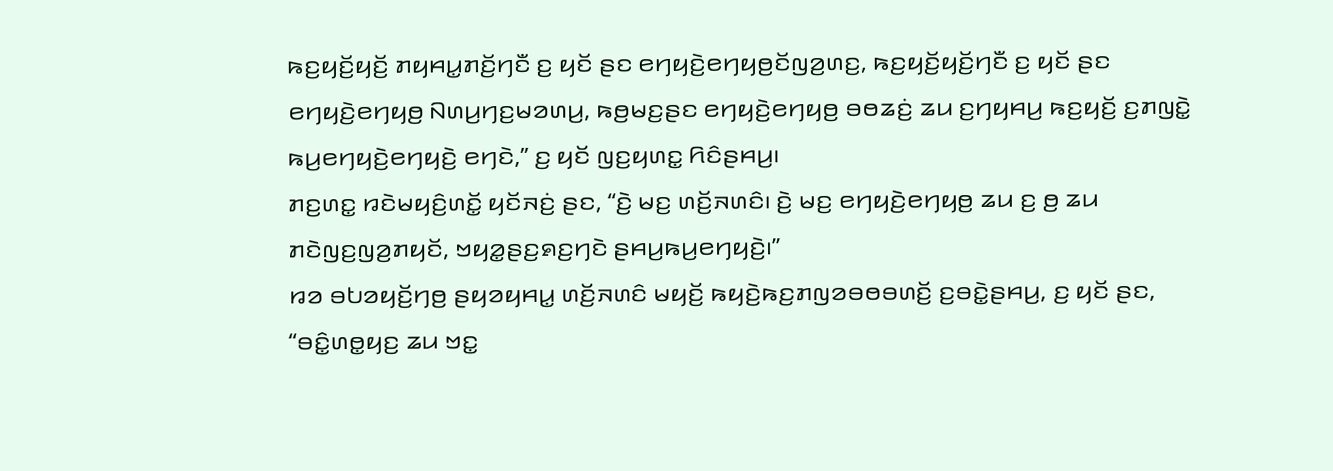ꤒꤢ꤬ꤟꤢꤩ꤬ꤟꤢꤩ꤬ ꤊꤟꤌꤣ꤭ꤊꤢꤩ꤬ꤚꤢꤪ ꤢ꤬ ꤟꤢꤩ ꤔꤢ ꤕꤚꤟꤢꤧ꤬ꤕꤚꤟꤥ꤬ꤢꤩꤜꤤ꤬ꤛꤢ꤬, ꤒꤢ꤬ꤟꤢꤩ꤬ꤟꤢꤩ꤬ꤚꤢꤪ ꤢ꤬ ꤟꤢꤩ ꤔꤢ ꤕꤚꤟꤢꤧ꤬ꤕꤚꤟꤥ꤬ ꤡꤛꤣ꤬ꤚꤢ꤬ꤗꤤꤛꤣ꤬, ꤒꤥ꤬ꤗꤢ꤬ꤔꤢ ꤕꤚꤟꤢꤧ꤬ꤕꤚꤟꤥ꤬ ꤋꤥꤘꤢꤦ꤬ ꤘꤣ ꤢ꤬ꤚꤟꤌꤣ꤬ ꤒꤢ꤬ꤟꤢꤩ꤬ ꤢ꤬ꤊꤜꤢꤧ꤭ ꤒꤣ꤬ꤕꤚꤟꤢꤧ꤬ꤕꤚꤟꤢꤧ꤬ ꤕꤚꤢꤧ,” ꤢ꤬ ꤟꤢꤩ ꤜꤢ꤬ꤟꤛꤢ꤭ ꤖꤢꤨꤔꤌꤣ꤬꤯
ꤊꤢ꤬ꤛꤢ꤭ ꤙꤢꤧꤗꤟꤢꤨ꤬ꤛꤢꤩ꤭ ꤟꤢꤩꤏꤢꤦ꤬ ꤔꤢ, “ꤢꤧ꤬ ꤗꤢ꤬ ꤛꤢꤩ꤬ꤏꤛꤢꤨ꤯ ꤢꤧ꤬ ꤗꤢ꤬ ꤕꤚꤟꤢꤧ꤬ꤕꤚꤟꤥ꤬ ꤘꤣ ꤢ꤬ ꤥ꤬ ꤘꤣ ꤊꤢꤧꤜꤢ꤬ꤜꤤ꤬ꤊꤟꤢꤩ, ꤠꤟꤤ꤭ꤔꤢ꤬ꤎꤢ꤬ꤚꤢꤧ ꤔꤌꤣ꤬ꤒꤣ꤬ꤕꤚꤟꤢꤧ꤬꤯”
ꤙꤤ ꤋꤝꤤꤟꤢꤩ꤬ꤚꤥ꤬ ꤔꤟꤤꤟꤌꤣ꤭ ꤛꤢꤩ꤬ꤏꤛꤢꤨ ꤗꤟꤢꤩ꤬ ꤒꤟꤢꤧ꤬ꤒꤢ꤬ꤊꤜꤤꤋꤥꤋꤛꤢꤩ꤬ ꤢ꤬ꤋꤢꤧ꤭ꤔꤌꤣ꤬, ꤢ꤬ ꤟꤢꤩ ꤔꤢ, “ꤋꤢꤨ꤭ꤛꤥ꤭ꤟꤢ꤬ ꤘꤣ ꤠꤢ꤭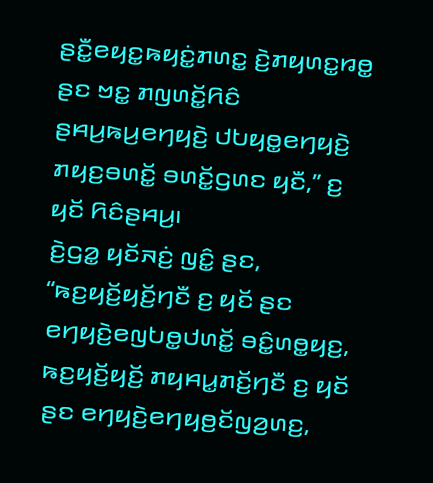ꤔꤢꤪ꤭ꤕꤟꤢ꤭ꤒꤟꤢꤦ꤭ꤊꤛꤢ꤭ ꤢꤧ꤬ꤊꤟꤛꤢ꤭ꤙꤥ꤭ ꤔꤢ ꤠꤢ꤭ ꤊꤜꤛꤢꤩ꤭ꤖꤢꤨ ꤔꤌꤣ꤬ꤒꤣ꤬ꤕꤚꤟꤢꤧ꤬ ꤓꤝꤟꤥ꤭ꤕꤚꤟꤢꤧ꤬ ꤊꤟꤢ꤬ꤋꤛꤢꤩ꤭ ꤋꤛꤢꤩ꤭ꤞꤛꤢ ꤟꤢꤪ,” ꤢ꤬ ꤟꤢꤩ ꤖꤢꤨꤔꤌꤣ꤬꤯
ꤢꤧ꤬ꤞꤤ꤭ ꤟꤢꤩꤏꤢꤦ꤬ ꤜꤢꤨ꤭ ꤔꤢ, “ꤒꤢ꤬ꤟꤢꤩ꤬ꤟꤢꤩ꤬ꤚꤢꤪ ꤢ꤬ ꤟꤢꤩ ꤔꤢ ꤕꤚꤟꤢꤧ꤬ꤕꤜꤝꤥ꤭ꤓꤛꤢꤩ꤭ ꤋꤢꤨ꤭ꤛꤥ꤭ꤟꤢ꤬, ꤒꤢ꤬ꤟꤢꤩ꤬ꤟꤢꤩ꤬ ꤊꤟꤌꤣ꤭ꤊꤢꤩ꤬ꤚꤢꤪ ꤢ꤬ ꤟꤢꤩ ꤔꤢ ꤕꤚꤟꤢꤧ꤬ꤕꤚꤟꤥ꤬ꤢꤩꤜꤤ꤬ꤛꤢ꤬,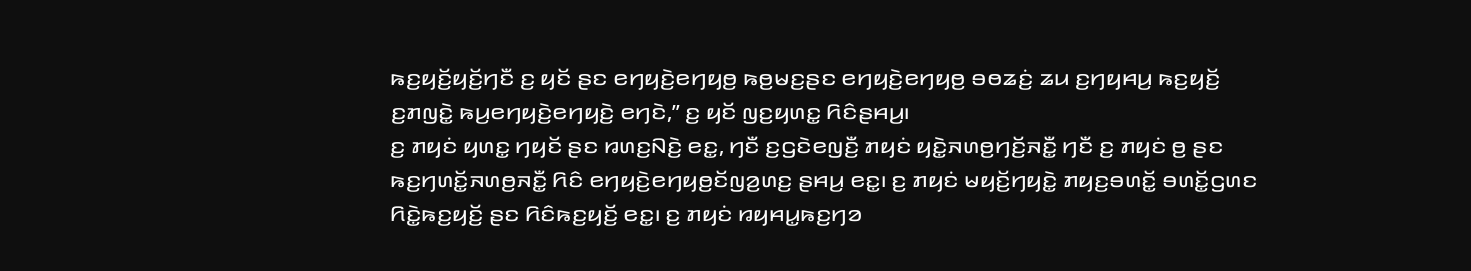ꤒꤢ꤬ꤟꤢꤩ꤬ꤟꤢꤩ꤬ꤚꤢꤪ ꤢ꤬ ꤟꤢꤩ ꤔꤢ ꤕꤚꤟꤢꤧ꤬ꤕꤚꤟꤥ꤬ ꤒꤥ꤬ꤗꤢ꤬ꤔꤢ ꤕꤚꤟꤢꤧ꤬ꤕꤚꤟꤥ꤬ ꤋꤥꤘꤢꤦ꤬ ꤘꤣ ꤢ꤬ꤚꤟꤌꤣ꤬ ꤒꤢ꤬ꤟꤢꤩ꤬ ꤢ꤬ꤊꤜꤢꤧ꤭ ꤒꤣ꤬ꤕꤚꤟꤢꤧ꤬ꤕꤚꤟꤢꤧ꤬ ꤕꤚꤢꤧ,” ꤢ꤬ ꤟꤢꤩ ꤜꤢ꤬ꤟꤛꤢ꤭ ꤖꤢꤨꤔꤌꤣ꤬꤯
ꤢ꤬ ꤊꤟꤢꤦ ꤟꤛꤢ꤭ ꤚꤟꤢꤩ ꤔꤢ ꤙꤛꤢ꤬ꤡꤢꤧ꤬ ꤕꤢ꤭, ꤚꤢꤪ ꤢ꤬ꤞꤢꤧꤕꤜꤢꤪ꤬ ꤊꤟꤢꤦ ꤟꤢꤧ꤭ꤏꤛꤥ꤬ꤚꤢꤩ꤬ꤏꤢꤪ꤭ ꤚꤢꤪ ꤢ꤬ ꤊꤟꤢꤦ ꤥ꤬ ꤔꤢ ꤒꤢ꤬ꤚꤛꤢꤩ꤭ꤏꤛꤥ꤬ꤏꤢꤪ꤭ ꤖꤢꤨ ꤕꤚꤟꤢꤧ꤬ꤕꤚꤟꤥ꤬ꤢꤩꤜꤤ꤬ꤛꤢ꤬ ꤔꤌꤣ꤬ ꤕꤢ꤭꤯ ꤢ꤬ ꤊꤟꤢꤦ ꤗꤟꤢꤩ꤬ꤚꤟꤢꤧ꤭ ꤊꤟꤢ꤬ꤋꤛꤢꤩ꤭ ꤋꤛꤢꤩ꤭ꤞꤛꤢ ꤖꤢꤧ꤭ꤒꤢ꤬ꤟꤢꤩ꤬ ꤔꤢ ꤖꤢꤨꤒꤢ꤬ꤟꤢꤩ꤬ ꤕꤢ꤭꤯ ꤢ꤬ ꤊꤟꤢꤦ ꤙꤟꤌꤣ꤭ꤒꤢ꤬ꤚꤤ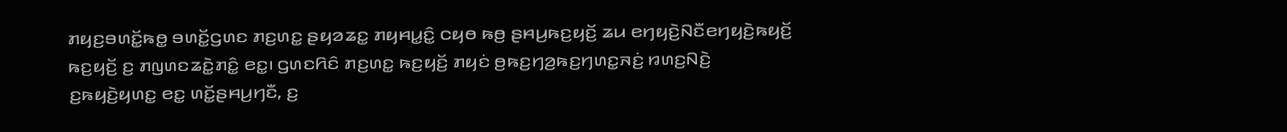ꤊꤟꤢ꤬ꤋꤛꤢꤩ꤭ꤒꤥ꤭ ꤋꤛꤢꤩ꤭ꤞꤛꤢ ꤊꤢ꤬ꤛꤢ꤭ ꤔꤟꤤꤘꤢ꤭ ꤊꤟꤌꤣ꤭ꤢꤨ꤭ ꤍꤟꤥ ꤒꤥ꤬ ꤔꤌꤣ꤬ꤒꤢ꤬ꤟꤢꤩ꤬ ꤘꤣ ꤕꤚꤟꤢꤧ꤬ꤡꤢꤪꤕꤚꤟꤢꤧ꤬ꤒꤟꤢꤩ꤬ ꤒꤢ꤬ꤟꤢꤩ꤬ ꤢ꤬ ꤊꤜꤛꤢꤘꤢꤧ꤭ꤊꤢꤨ꤭ ꤕꤢ꤭꤯ ꤞꤛꤢꤖꤢꤨ ꤊꤢ꤬ꤛꤢ꤭ ꤒꤢ꤬ꤟꤢꤩ꤬ ꤊꤟꤢꤦ ꤥ꤬ꤒꤢ꤬ꤚꤤ꤬ꤒꤢ꤬ꤚꤛꤢ꤭ꤏꤢꤦ꤬ ꤙꤛꤢ꤬ꤡꤢꤧ꤬ ꤢ꤬ꤒꤟꤢꤧ꤬ꤟꤛꤢ꤭ ꤕꤢ꤭ ꤛꤢꤩ꤭ꤔꤌꤣ꤬ꤚꤢꤪ, ꤢ꤬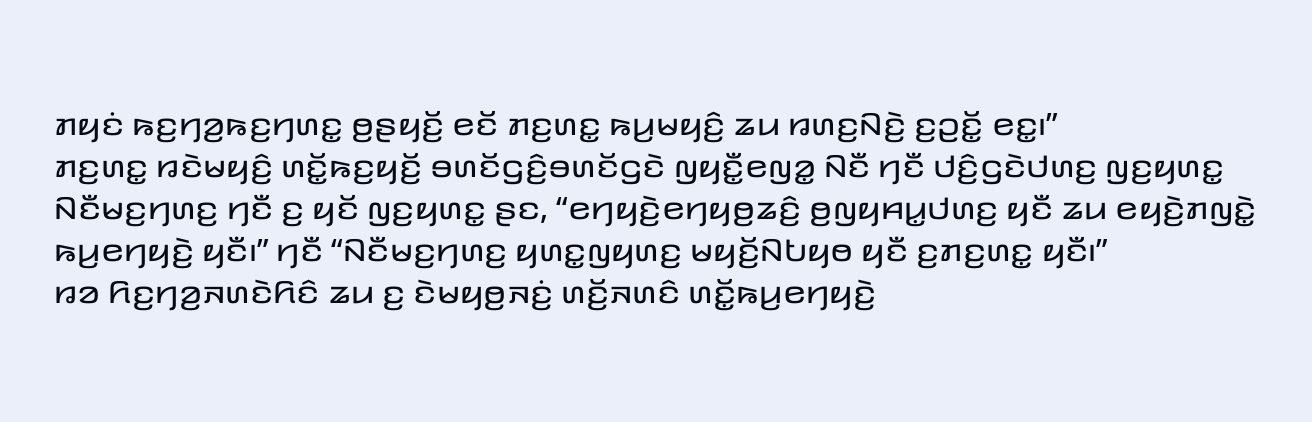ꤊꤟꤢꤦ ꤒꤢ꤬ꤚꤤ꤬ꤒꤢ꤬ꤚꤛꤢ꤭ ꤥ꤬ꤔꤟꤢꤩ꤬ ꤕꤢꤩ ꤊꤢ꤬ꤛꤢ꤭ ꤒꤣ꤬ꤗꤟꤢꤨ꤬ ꤘꤣ ꤙꤛꤢ꤬ꤡꤢꤧ꤬ ꤢ꤬ꤑꤢꤩ꤭ ꤕꤢ꤭꤯”
ꤊꤢ꤬ꤛꤢ꤭ ꤙꤢꤧꤗꤟꤢꤨ꤬ ꤛꤢꤩ꤭ꤒꤢ꤬ꤟꤢꤩ꤬ ꤋꤛꤢꤩꤞꤢꤨ꤬ꤋꤛꤢꤩꤞꤢꤧ ꤜꤟꤢꤪ꤭ꤕꤜꤤ꤭ ꤡꤢꤪ ꤚꤢꤪ ꤓꤢꤨ꤬ꤞꤢꤧꤓꤛꤢ꤬ ꤜꤢ꤬ꤟꤛꤢ꤭ ꤡꤢꤪꤗꤢ꤬ꤚꤛꤢ꤬ ꤚꤢꤪ ꤢ꤬ ꤟꤢꤩ ꤜꤢ꤬ꤟꤛꤢ꤭ ꤔꤢ, “ꤕꤚꤟꤢꤧ꤬ꤕꤚꤟꤥ꤬ꤘꤢꤨ꤬ ꤥ꤬ꤜꤟꤌꤣ꤭ꤓꤛꤢ꤬ ꤟꤢꤪ ꤘꤣ ꤕꤟꤢꤧ꤬ꤊꤜꤢꤧ꤭ ꤒꤣ꤬ꤕꤚꤟꤢꤧ꤬ ꤟꤢꤪ꤯” ꤚꤢꤪ “ꤡꤢꤪꤗꤢ꤬ꤚꤛꤢ꤬ ꤟꤛꤢ꤭ꤜꤟꤛꤢ꤬ ꤗꤟꤢꤩ꤬ꤡꤝꤟꤥ ꤟꤢꤪ ꤢ꤬ꤊꤢ꤬ꤛꤢ꤭ ꤟꤢꤪ꤯”
ꤙꤤ ꤖꤢ꤬ꤚꤤ꤬ꤏꤛꤢꤧꤖꤢꤨ ꤘꤣ ꤢ꤬ ꤢꤧꤗꤟꤥ꤬ꤏꤢꤦ꤬ ꤛꤢꤩ꤬ꤏꤛꤢꤨ ꤛꤢꤩ꤭ꤒꤣ꤬ꤕꤚꤟꤢꤧ꤬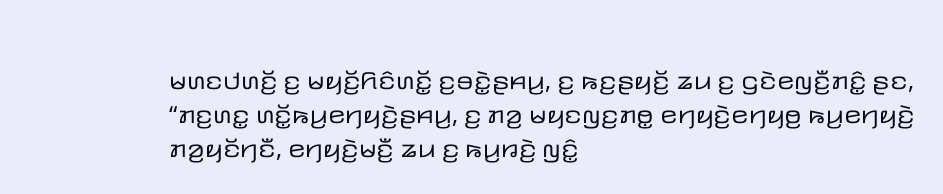ꤗꤛꤢꤓꤛꤢꤩ꤬ ꤢ꤬ ꤗꤟꤢꤩ꤬ꤖꤢꤨꤛꤢꤩ꤭ ꤢ꤬ꤋꤢꤧ꤭ꤔꤌꤣ꤬, ꤢ꤬ ꤒꤢ꤬ꤔꤟꤢꤩ꤬ ꤘꤣ ꤢ꤬ ꤞꤢꤧꤕꤜꤢꤪ꤬ꤊꤢꤨ꤭ ꤔꤢ, “ꤊꤢ꤬ꤛꤢ꤭ ꤛꤢꤩ꤭ꤒꤣ꤬ꤕꤚꤟꤢꤧ꤬ꤔꤌꤣ꤬, ꤢ꤬ ꤊꤤ꤬ ꤗꤟꤢꤜꤢ꤬ꤊꤥ꤭ ꤕꤚꤟꤢꤧ꤬ꤕꤚꤟꤥ꤬ ꤒꤣ꤬ꤕꤚꤟꤢꤧ꤬ ꤊꤤ꤬ꤟꤢꤩꤚꤢꤪ, ꤕꤚꤟꤢꤧ꤬ꤗꤢꤪ꤬ ꤘꤣ ꤢ꤬ ꤒꤣ꤬ꤙꤢꤧ꤬ ꤜꤢꤨ꤭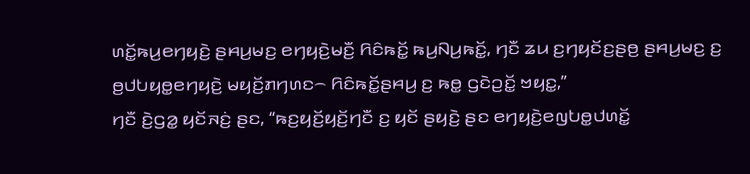ꤛꤢꤩ꤭ꤒꤣ꤬ꤕꤚꤟꤢꤧ꤬ ꤔꤌꤣ꤬ꤗꤢ꤬ ꤕꤚꤟꤢꤧ꤬ꤗꤢꤪ꤬ ꤖꤢꤨꤒꤢꤩ꤭ ꤒꤣ꤬ꤡꤣ꤬ꤒꤢꤩ꤭, ꤚꤢꤪ ꤘꤣ ꤢ꤬ꤚꤟꤢꤩꤢ꤬ꤔꤥ꤬ ꤔꤌꤣ꤬ꤗꤢ꤬ ꤢ꤬ ꤥ꤬ꤓꤝꤟꤥ꤭ꤕꤚꤟꤢꤧ꤬ ꤗꤟꤢꤩ꤬ꤊꤚꤛꤢ꤮ ꤖꤢꤨꤒꤢꤩ꤭ꤔꤌꤣ꤬ ꤢ꤬ ꤒꤥ꤭ ꤞꤢꤧꤑꤢꤩ꤭ ꤠꤟꤢ꤭,”
ꤚꤢꤪ ꤢꤧ꤬ꤞꤤ꤭ ꤟꤢꤩꤏꤢꤦ꤬ ꤔꤢ, “ꤒꤢ꤬ꤟꤢꤩ꤬ꤟꤢꤩ꤬ꤚꤢꤪ ꤢ꤬ ꤟꤢꤩ ꤔꤟꤢꤧ꤬ ꤔꤢ ꤕꤚꤟꤢꤧ꤬ꤕꤜꤝꤥ꤭ꤓꤛꤢꤩ꤭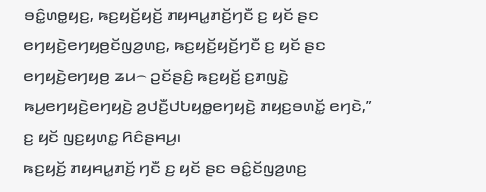ꤋꤢꤨ꤭ꤛꤥ꤭ꤟꤢ꤬, ꤒꤢ꤬ꤟꤢꤩ꤬ꤟꤢꤩ꤬ ꤊꤟꤌꤣ꤭ꤊꤢꤩ꤬ꤚꤢꤪ ꤢ꤬ ꤟꤢꤩ ꤔꤢ ꤕꤚꤟꤢꤧ꤬ꤕꤚꤟꤥ꤬ꤢꤩꤜꤤ꤬ꤛꤢ꤬, ꤒꤢ꤬ꤟꤢꤩ꤬ꤟꤢꤩ꤬ꤚꤢꤪ ꤢ꤬ ꤟꤢꤩ ꤔꤢ ꤕꤚꤟꤢꤧ꤬ꤕꤚꤟꤥ꤬ ꤘꤣ꤮ ꤑꤢꤩꤔꤢꤨ꤬ ꤒꤢ꤬ꤟꤢꤩ꤬ ꤢ꤬ꤊꤜꤢꤧ꤭ ꤒꤣ꤬ꤕꤚꤟꤢꤧ꤬ꤕꤚꤟꤢꤧ꤬ ꤤ꤬ꤓꤢꤪ꤬ꤓꤝꤟꤥ꤭ꤕꤚꤟꤢꤧ꤬ ꤊꤟꤢ꤬ꤋꤛꤢꤩ꤭ ꤕꤚꤢꤧ,” ꤢ꤬ ꤟꤢꤩ ꤜꤢ꤬ꤟꤛꤢ꤭ ꤖꤢꤨꤔꤌꤣ꤬꤯
ꤒꤢ꤬ꤟꤢꤩ꤬ ꤊꤟꤌꤣ꤭ꤊꤢꤩ꤬ ꤚꤢꤪ ꤢ꤬ ꤟꤢꤩ ꤔꤢ ꤋꤢꤨ꤭ꤢꤩꤜꤤ꤬ꤛꤢ꤬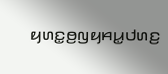ꤟꤛꤢ꤭ꤥ꤬ꤜꤟꤌꤣ꤭ꤓꤛꤢ꤬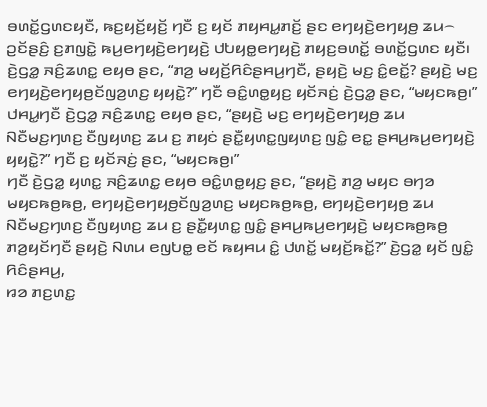ꤋꤛꤢꤩ꤭ꤞꤛꤢꤟꤢꤪ, ꤒꤢ꤬ꤟꤢꤩ꤬ꤟꤢꤩ꤬ ꤚꤢꤪ ꤢ꤬ ꤟꤢꤩ ꤊꤟꤌꤣ꤭ꤊꤢꤩ꤬ ꤔꤢ ꤕꤚꤟꤢꤧ꤬ꤕꤚꤟꤥ꤬ ꤘꤣ꤮ ꤑꤢꤩꤔꤢꤨ꤬ ꤢ꤬ꤊꤜꤢꤧ꤭ ꤒꤣ꤬ꤕꤚꤟꤢꤧ꤬ꤕꤚꤟꤢꤧ꤬ ꤓꤝꤟꤥ꤭ꤕꤚꤟꤢꤧ꤬ ꤊꤟꤢ꤬ꤋꤛꤢꤩ꤭ ꤋꤛꤢꤩ꤭ꤞꤛꤢ ꤟꤢꤪ꤯
ꤢꤧ꤬ꤞꤤ꤭ ꤏꤢꤨ꤬ꤘꤛꤢ꤭ ꤕꤟꤥ ꤔꤢ, “ꤊꤤ꤬ ꤗꤟꤢꤩ꤬ꤖꤢꤨꤔꤌꤣ꤬ꤚꤢꤪ, ꤔꤟꤢꤧ꤬ ꤗꤢ꤬ ꤢꤨ꤭ꤕꤢꤩ꤭? ꤔꤟꤢꤧ꤬ ꤗꤢ꤬ ꤕꤚꤟꤢꤧ꤬ꤕꤚꤟꤥ꤬ꤢꤩꤜꤤ꤬ꤛꤢ꤬ ꤟꤟꤢꤧ꤭?” ꤚꤢꤪ ꤋꤢꤨ꤭ꤛꤥ꤭ꤟꤢ꤬ ꤟꤢꤩꤏꤢꤦ꤬ ꤢꤧ꤬ꤞꤤ꤭ ꤔꤢ, “ꤗꤟꤢꤒꤥ꤬꤯” ꤓꤌꤣ꤭ꤚꤢꤪ ꤢꤧ꤬ꤞꤤ꤭ ꤏꤢꤨ꤬ꤘꤛꤢ꤭ ꤕꤟꤥ ꤔꤢ, “ꤔꤟꤢꤧ꤬ ꤗꤢ꤬ ꤕꤚꤟꤢꤧ꤬ꤕꤚꤟꤥ꤬ ꤘꤣ ꤡꤢꤪꤗꤢ꤬ꤚꤛꤢ꤬ ꤢꤪꤜꤟꤛꤢ꤬ ꤘꤣ ꤢ꤬ ꤊꤟꤢꤦ ꤔꤢꤪ꤭ꤟꤛꤢ꤭ꤜꤟꤛꤢ꤬ ꤜꤢꤨ꤭ ꤕꤢ꤭ ꤔꤌꤣ꤬ꤒꤣ꤬ꤕꤚꤟꤢꤧ꤬ ꤟꤟꤢꤧ꤭?” ꤚꤢꤪ ꤢ꤬ ꤟꤢꤩꤏꤢꤦ꤬ ꤔꤢ, “ꤗꤟꤢꤒꤥ꤬꤯”
ꤚꤢꤪ ꤢꤧ꤬ꤞꤤ꤭ ꤟꤛꤢ꤭ ꤏꤢꤨ꤬ꤘꤛꤢ꤭ ꤕꤟꤥ ꤋꤢꤨ꤭ꤛꤥ꤭ꤟꤢ꤬ ꤔꤢ, “ꤔꤟꤢꤧ꤬ ꤊꤤ꤬ ꤗꤟꤢ ꤋꤚꤤ ꤗꤟꤢꤒꤥ꤬ꤒꤥ꤬, ꤕꤚꤟꤢꤧ꤬ꤕꤚꤟꤥ꤬ꤢꤩꤜꤤ꤬ꤛꤢ꤬ ꤗꤟꤢꤒꤥ꤬ꤒꤥ꤬, ꤕꤚꤟꤢꤧ꤬ꤕꤚꤟꤥ꤬ ꤘꤣ ꤡꤢꤪꤗꤢ꤬ꤚꤛꤢ꤬ ꤢꤪꤜꤟꤛꤢ꤬ ꤘꤣ ꤢ꤬ ꤔꤢꤪ꤭ꤟꤛꤢ꤭ ꤜꤢꤨ꤭ ꤔꤌꤣ꤬ꤒꤣ꤬ꤕꤚꤟꤢꤧ꤬ ꤗꤟꤢꤒꤥ꤬ꤒꤥ꤬ ꤊꤤ꤬ꤟꤢꤩꤚꤢꤪ ꤔꤟꤢꤧ꤬ ꤡꤛꤣ ꤕꤜꤝꤥ꤭ ꤕꤢꤩ ꤒꤟꤌꤣ ꤢꤨ꤭ ꤓꤛꤢꤩ꤭ ꤗꤟꤢꤩ꤬ꤒꤢꤩ꤭?” ꤢꤧ꤬ꤞꤤ꤭ ꤟꤢꤩ ꤜꤢꤨ꤭ ꤖꤢꤨꤔꤌꤣ꤬,
ꤙꤤ ꤊꤢ꤬ꤛꤢ꤭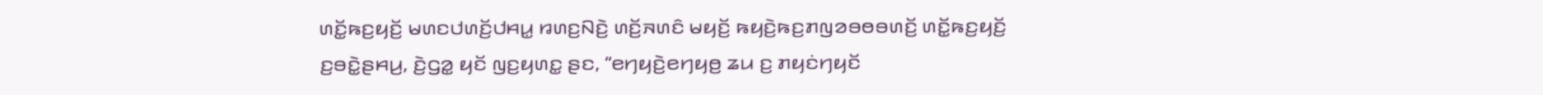ꤛꤢꤩ꤭ꤒꤢ꤬ꤟꤢꤩ꤬ ꤗꤛꤢꤓꤛꤢꤩ꤬ꤓꤌꤣ꤭ ꤙꤛꤢ꤬ꤡꤢꤧ꤬ ꤛꤢꤩ꤬ꤏꤛꤢꤨ ꤗꤟꤢꤩ꤬ ꤒꤟꤢꤧ꤬ꤒꤢ꤬ꤊꤜꤤꤋꤥꤋꤛꤢꤩ꤬ ꤛꤢꤩ꤭ꤒꤢ꤬ꤟꤢꤩ꤬ ꤢ꤬ꤋꤢꤧ꤭ꤔꤌꤣ꤬, ꤢꤧ꤬ꤞꤤ꤭ ꤟꤢꤩ ꤜꤢ꤬ꤟꤛꤢ꤭ ꤔꤢ, “ꤕꤚꤟꤢꤧ꤬ꤕꤚꤟꤥ꤬ ꤘꤣ ꤢ꤬ ꤊꤟꤢꤦꤚꤟꤢꤩ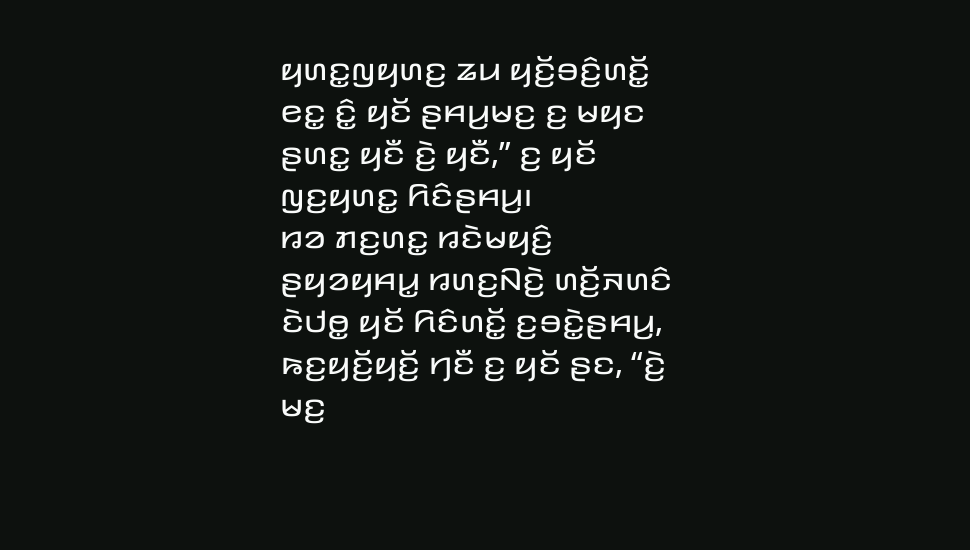ꤟꤛꤢ꤭ꤜꤟꤛꤢ꤬ ꤘꤣ ꤟꤢꤩ꤬ꤋꤢꤨ꤬ꤛꤢꤩ꤭ ꤕꤢ꤭ ꤢꤨ꤭ ꤟꤢꤩ ꤔꤌꤣ꤬ꤗꤢ꤬ ꤢ꤬ ꤗꤟꤢ ꤔꤛꤢ꤭ ꤟꤢꤪ ꤢꤧ꤬ ꤟꤢꤪ,” ꤢ꤬ ꤟꤢꤩ ꤜꤢ꤬ꤟꤛꤢ꤭ ꤖꤢꤨꤔꤌꤣ꤬꤯
ꤙꤤ ꤊꤢ꤬ꤛꤢ꤭ ꤙꤢꤧꤗꤟꤢꤨ꤬ ꤔꤟꤤꤟꤌꤣ꤭ ꤙꤛꤢ꤬ꤡꤢꤧ꤬ ꤛꤢꤩ꤬ꤏꤛꤢꤨ ꤢꤧꤓꤥ꤭ ꤟꤢꤩ ꤖꤢꤨꤛꤢꤩ꤭ ꤢ꤬ꤋꤢꤧ꤭ꤔꤌꤣ꤬, ꤒꤢ꤬ꤟꤢꤩ꤬ꤟꤢꤩ꤬ ꤚꤢꤪ ꤢ꤬ ꤟꤢꤩ ꤔꤢ, “ꤢꤧ꤬ ꤗꤢ꤬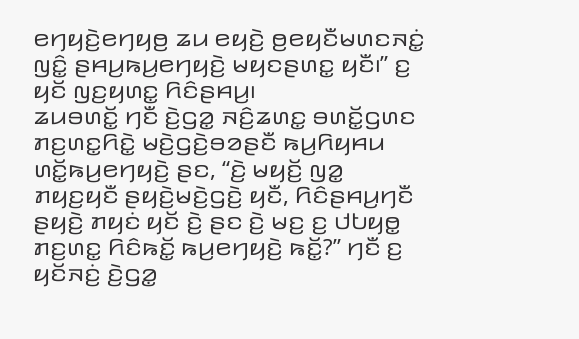ꤕꤚꤟꤢꤧ꤬ꤕꤚꤟꤥ꤬ ꤘꤣ ꤕꤟꤢꤧ꤬ ꤥ꤬ꤕꤟꤢꤪꤗꤛꤢꤏꤢꤦ꤭ ꤜꤢꤨ꤭ ꤔꤌꤣ꤬ꤒꤣ꤬ꤕꤚꤟꤢꤧ꤬ ꤗꤟꤢꤔꤛꤢ꤭ ꤟꤢꤪ꤯” ꤢ꤬ ꤟꤢꤩ ꤜꤢ꤬ꤟꤛꤢ꤭ ꤖꤢꤨꤔꤌꤣ꤬꤯
ꤘꤣꤋꤛꤢꤩ꤭ ꤚꤢꤪ ꤢꤧ꤬ꤞꤤ꤭ ꤏꤢꤨ꤬ꤘꤛꤢ꤭ ꤋꤛꤢꤩ꤭ꤞꤛꤢ ꤊꤢ꤬ꤛꤢ꤭ꤖꤢꤧ꤭ ꤗꤢꤧ꤬ꤞꤢꤧ꤬ꤋꤤꤔꤢꤪ ꤒꤣ꤬ꤖꤟꤌꤣ ꤛꤢꤩ꤭ꤒꤣ꤬ꤕꤚꤟꤢꤧ꤬ ꤔꤢ, “ꤢꤧ꤬ ꤗꤟꤢꤩ꤬ ꤜꤤ꤭ ꤊꤟꤢ꤬ꤟꤢꤪ ꤔꤟꤢꤧ꤬ꤗꤢꤧ꤬ꤞꤢꤧ꤬ ꤟꤢꤪ, ꤖꤢꤨꤔꤌꤣ꤬ꤚꤢꤪ ꤔꤟꤢꤧ꤬ ꤊꤟꤢꤦ ꤟꤢꤩ ꤢꤧ꤬ ꤔꤢ ꤢꤧ꤬ ꤗꤢ꤬ ꤢ꤬ ꤓꤝꤟꤥ꤭ ꤊꤢ꤬ꤛꤢ꤭ ꤖꤢꤨꤒꤢꤩ꤭ ꤒꤣ꤬ꤕꤚꤟꤢꤧ꤬ ꤒꤢꤩ꤭?” ꤚꤢꤪ ꤢ꤬ ꤟꤢꤩꤏꤢꤦ꤬ ꤢꤧ꤬ꤞꤤ꤭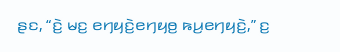ꤔꤢ, “ꤢꤧ꤬ ꤗꤢ꤬ ꤕꤚꤟꤢꤧ꤬ꤕꤚꤟꤥ꤬ ꤒꤣ꤬ꤕꤚꤟꤢꤧ꤬,” ꤢ꤬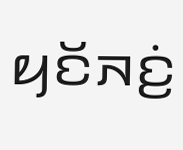ꤟꤢꤩꤏꤢꤦ꤬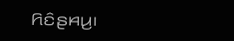ꤖꤢꤨꤔꤌꤣ꤬꤯